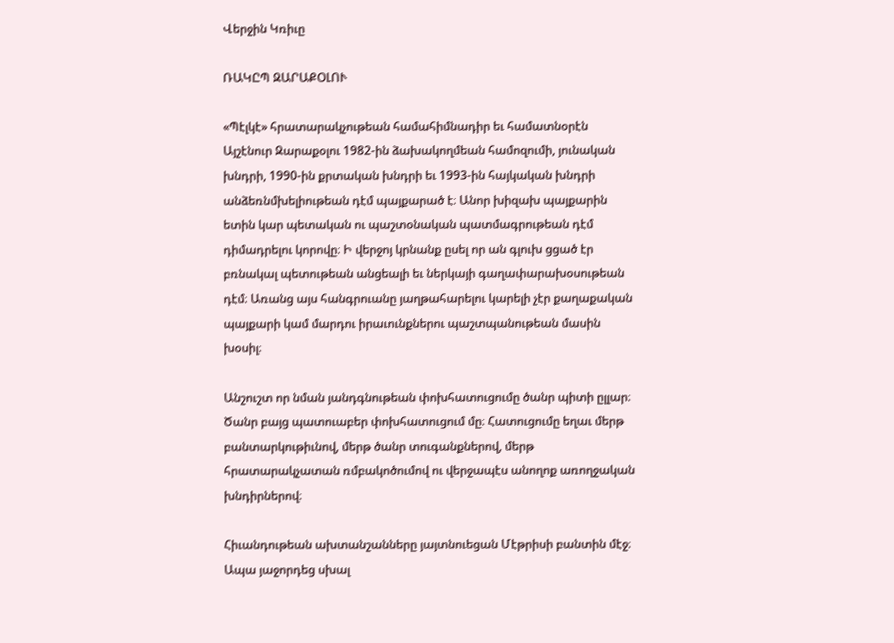Վերջին Կռիւը

ՌԱԿԸՊ ԶԱՐԱՔՕԼՈՒ

«Պէլկէ» հրատարակչութեան համահիմնադիր եւ համատնօրէն Այշէնուր Զարաքօլու 1982-ին ձախակողմեան համոզումի, յունական խնդրի, 1990-ին քրտական խնդրի եւ 1993-ին հայկական խնդրի անձեռնմխելիութեան դէմ պայքարած է։ Անոր խիզախ պայքարին ետին կար պետական ու պաշտօնական պատմագրութեան դէմ դիմադրելու կորովը։ Ի վերջոյ կրնանք ըսել որ ան գլուխ ցցած էր բռնակալ պետութեան անցեալի եւ ներկայի գաղափարախօսութեան դէմ։ Առանց այս հանգրուանը յաղթահարելու կարելի չէր քաղաքական պայքարի կամ մարդու իրաւունքներու պաշտպանութեան մասին խօսիլ։

Անշուշտ որ նման յանդգնութեան փոխհատուցումը ծանր պիտի ըլլար։ Ծանր բայց պատուաբեր փոխհատուցում մը։ Հատուցումը եղաւ մերթ բանտարկութիւնով, մերթ ծանր տուգանքներով, մերթ հրատարակչատան ռմբակոծումով ու վերջապէս անողոք առողջական խնդիրներով։

Հիւանդութեան ախտանշանները յայտնուեցան Մէթրիսի բանտին մէջ։ Ապա յաջորդեց սխալ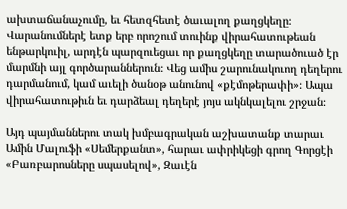ախտաճանաչումը, եւ հետզհետէ ծաւալող քաղցկեղը։ Վարանումներէ ետք երբ որոշում տուինք վիրահատութեան ենթարկուիլ, արդէն պարզուեցաւ որ քաղցկեղը տարածուած էր մարմնի այլ գործարաններուն։ Վեց ամիս շարունակուող դեղերու դարմանում, կամ աւելի ծանօթ անունով «քէմոթերափի»։ Ապա վիրահատութիւն եւ դարձեալ դեղերէ յոյս ակնկալելու շրջան։

Այդ պայմաններու տակ խմբագրական աշխատանք տարաւ Ամին Մալուֆի «Սեմերքանտ», հարաւ ափրիկեցի գրող Գորցէի «Բառբարոսները սպասելով», Զաւէն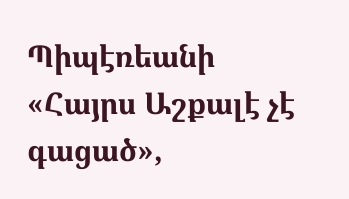Պիպէռեանի «Հայրս Աշքալէ չէ գացած»,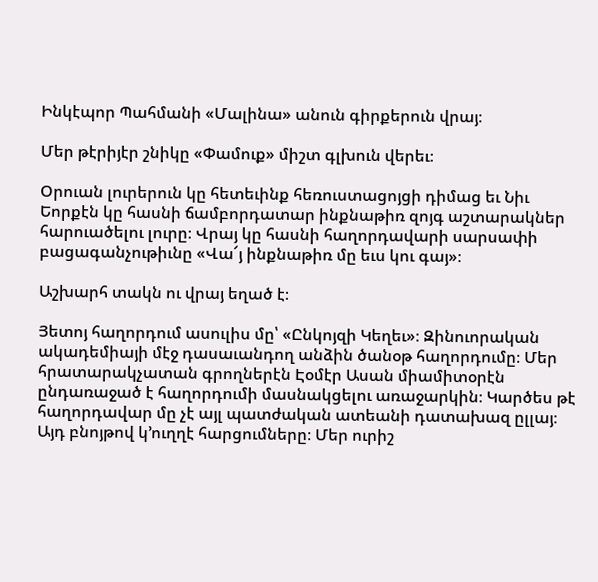Ինկէպոր Պահմանի «Մալինա» անուն գիրքերուն վրայ։

Մեր թէրիյէր շնիկը «Փամուք» միշտ գլխուն վերեւ։

Օրուան լուրերուն կը հետեւինք հեռուստացոյցի դիմաց եւ Նիւ Եորքէն կը հասնի ճամբորդատար ինքնաթիռ զոյգ աշտարակներ հարուածելու լուրը։ Վրայ կը հասնի հաղորդավարի սարսափի բացագանչութիւնը «Վա՜յ ինքնաթիռ մը եւս կու գայ»։

Աշխարհ տակն ու վրայ եղած է։

Յետոյ հաղորդում ասուլիս մը՝ «Ընկոյզի Կեղեւ»։ Զինուորական ակադեմիայի մէջ դասաւանդող անձին ծանօթ հաղորդումը։ Մեր հրատարակչատան գրողներէն Էօմէր Ասան միամիտօրէն ընդառաջած է հաղորդումի մասնակցելու առաջարկին։ Կարծես թէ հաղորդավար մը չէ այլ պատժական ատեանի դատախազ ըլլայ։ Այդ բնոյթով կ՚ուղղէ հարցումները։ Մեր ուրիշ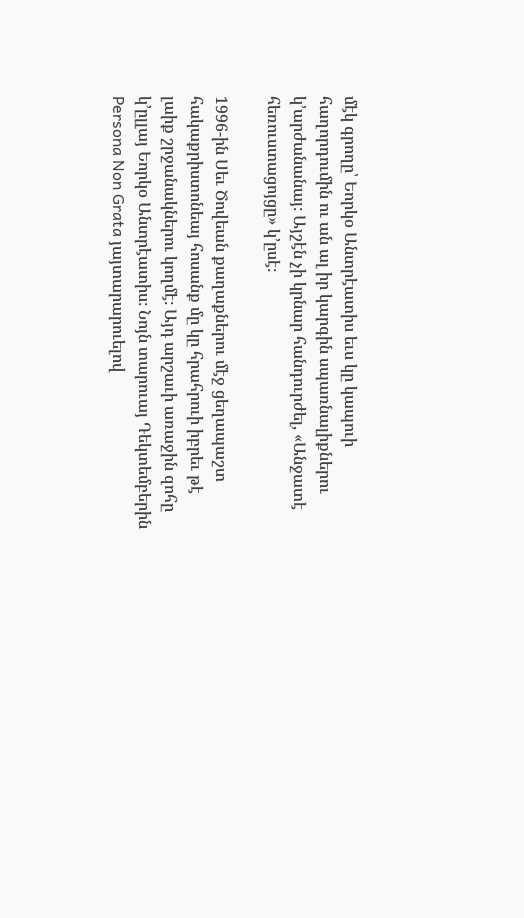մէկ գրողը՝ Եորկօ Անտրէատիս եւս կը կապուի հաղորդումին ու ան ալ իր կարգին սպառնալիքներու կ՚արժանանայ։ Այշէն չի կրնար հանդուրժել, «Անջատէ հեռուստացոյցը» կ՚ըսէ։

1996-ին Սեւ Ծովեան քաղաքներու մէջ ցեղապաշտ հակաքրիստոնեայ հոսանք մը կը հրահրուի իբրեւ թէ լաիք շրջանակներու կողմէ։ Այդ արշաւի առաջին զոհը կ՚ըլլայ Եորկօ Անտրէատիս։ Նոյն տարուայ Դեկտեմբերին Persona Non Grata յայտարարուելով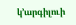կ՚արգիլուի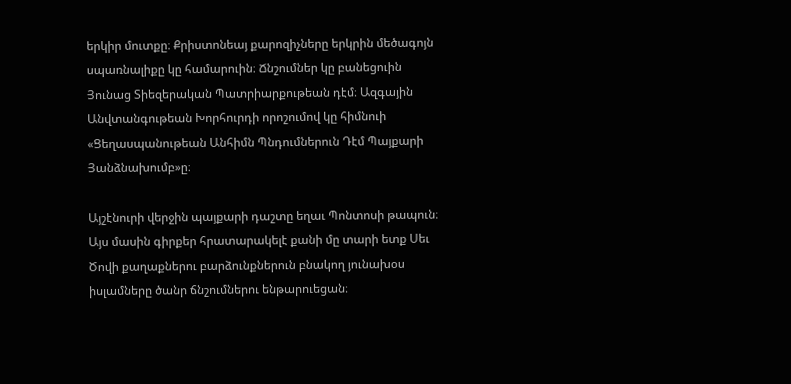երկիր մուտքը։ Քրիստոնեայ քարոզիչները երկրին մեծագոյն սպառնալիքը կը համարուին։ Ճնշումներ կը բանեցուին Յունաց Տիեզերական Պատրիարքութեան դէմ։ Ազգային Անվտանգութեան Խորհուրդի որոշումով կը հիմնուի «Ցեղասպանութեան Անհիմն Պնդումներուն Դէմ Պայքարի Յանձնախումբ»ը։

Այշէնուրի վերջին պայքարի դաշտը եղաւ Պոնտոսի թապուն։ Այս մասին գիրքեր հրատարակելէ քանի մը տարի ետք Սեւ Ծովի քաղաքներու բարձունքներուն բնակող յունախօս իսլամները ծանր ճնշումներու ենթարուեցան։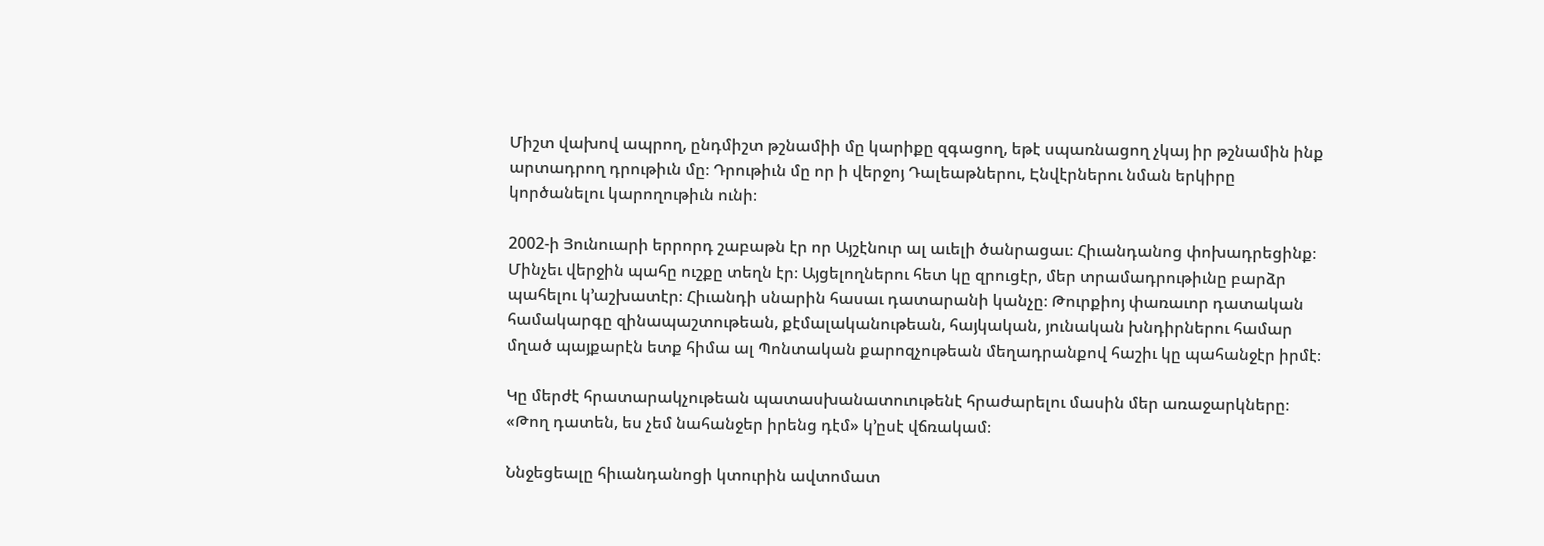Միշտ վախով ապրող, ընդմիշտ թշնամիի մը կարիքը զգացող, եթէ սպառնացող չկայ իր թշնամին ինք արտադրող դրութիւն մը։ Դրութիւն մը որ ի վերջոյ Դալեաթներու, Էնվէրներու նման երկիրը կործանելու կարողութիւն ունի։

2002-ի Յունուարի երրորդ շաբաթն էր որ Այշէնուր ալ աւելի ծանրացաւ։ Հիւանդանոց փոխադրեցինք։ Մինչեւ վերջին պահը ուշքը տեղն էր։ Այցելողներու հետ կը զրուցէր, մեր տրամադրութիւնը բարձր պահելու կ՚աշխատէր։ Հիւանդի սնարին հասաւ դատարանի կանչը։ Թուրքիոյ փառաւոր դատական համակարգը զինապաշտութեան, քէմալականութեան, հայկական, յունական խնդիրներու համար մղած պայքարէն ետք հիմա ալ Պոնտական քարոզչութեան մեղադրանքով հաշիւ կը պահանջէր իրմէ։

Կը մերժէ հրատարակչութեան պատասխանատուութենէ հրաժարելու մասին մեր առաջարկները։ «Թող դատեն, ես չեմ նահանջեր իրենց դէմ» կ՚ըսէ վճռակամ։

Ննջեցեալը հիւանդանոցի կտուրին ավտոմատ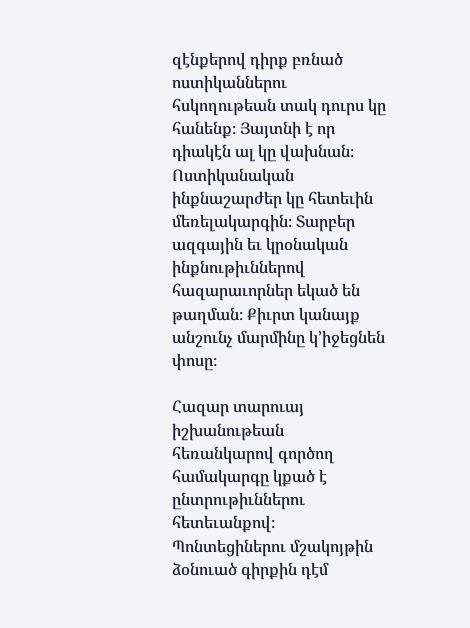զէնքերով դիրք բռնած ոստիկաններու հսկողութեան տակ դուրս կը հանենք։ Յայտնի է որ դիակէն ալ կը վախնան։ Ոստիկանական ինքնաշարժեր կը հետեւին մեռելակարգին։ Տարբեր ազգային եւ կրօնական ինքնութիւններով հազարաւորներ եկած են թաղման։ Քիւրտ կանայք անշունչ մարմինը կ՚իջեցնեն փոսը։

Հազար տարուայ իշխանութեան հեռանկարով գործող համակարգը կքած է ընտրութիւններու հետեւանքով։ Պոնտեցիներու մշակոյթին ձօնուած գիրքին դէմ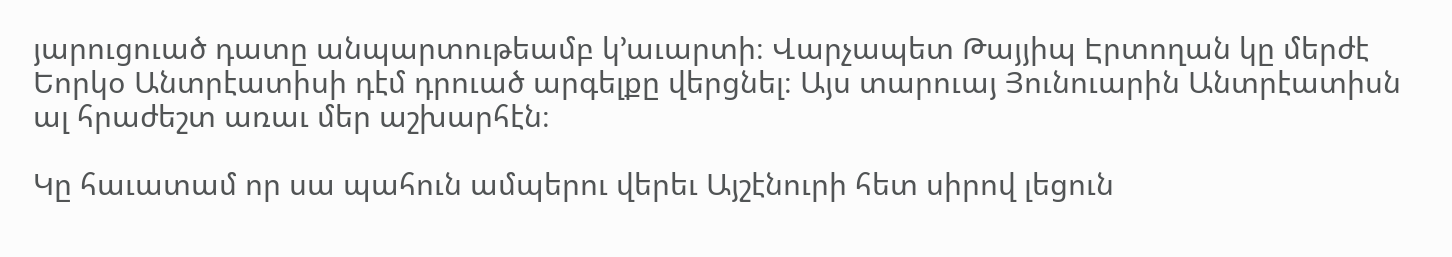յարուցուած դատը անպարտութեամբ կ՚աւարտի։ Վարչապետ Թայյիպ Էրտողան կը մերժէ Եորկօ Անտրէատիսի դէմ դրուած արգելքը վերցնել։ Այս տարուայ Յունուարին Անտրէատիսն ալ հրաժեշտ առաւ մեր աշխարհէն։

Կը հաւատամ որ սա պահուն ամպերու վերեւ Այշէնուրի հետ սիրով լեցուն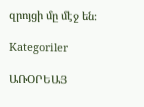զրոյցի մը մէջ են։

Kategoriler

ԱՌՕՐԵԱՅ